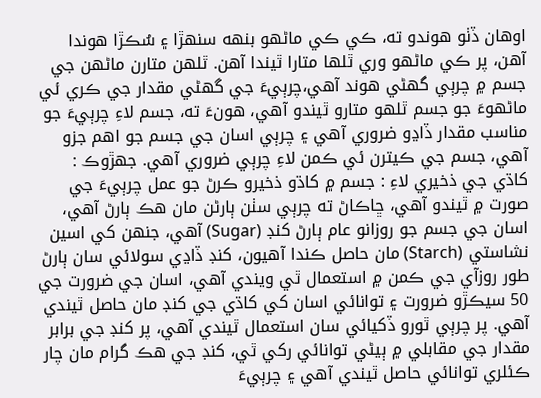اوهان ڏٺو هوندو ته، ڪي ڪي ماڻهو بنهه سنهڙا ۽ سُڪڙا هوندا آهن، پر ڪي ماڻهو وري ٿلها متارا ٿيندا آهن. ٿلهن متارن ماڻهن جي جسم ۾ چرٻي گهڻي هوند آهي،چرٻيءَ جي گهڻي مقدار جي ڪري ئي ماڻهوءَ جو جسم ٿلهو متارو ٿيندو آهي، هونءَ ته، جسم لاءِ چرٻيءَ جو مناسب مقدار ڏاڍو ضروري آهي ۽ چرٻي اسان جي جسم جو اهم جزو آهي، جسم جي ڪيترن ئي ڪمن لاءِ چرٻي ضروري آهي. جهڙوڪ : کاڌي جي ذخيري لاءِ : جسم ۾ کاڌو ذخيرو ڪرڻ جو عمل چرٻيءَ جي صورت ۾ ٿيندو آهي، ڇاڪاڻ ته چرٻي سٺن ٻارڻن مان هڪ ٻارڻ آهي، اسان جي جسم جو روزانو عام ٻارڻ کنڊ (Sugar) آهي، جنهن کي اسين نشاستي (Starch) مان حاصل ڪندا آهيون، کنڊ ڏاڍي سولائي سان ٻارڻ طور روزآي جي ڪمن ۾ استعمال ٿي ويندي آهي، اسان جي ضرورت جي 50 سيڪڙو ضرورت ۽ توانائي اسان کي کاڌي جي کنڊ مان حاصل ٿيندي آهي. پر چرٻي ٿورو ڏکيائي سان استعمال ٿيندي آهي، پر کنڊ جي برابر مقدار جي مقابلي ۾ ٻيڻي توانائي رکي ٿي، کنڊ جي هڪ گرام مان چار ڪئلري توانائي حاصل ٿيندي آهي ۽ چرٻيءَ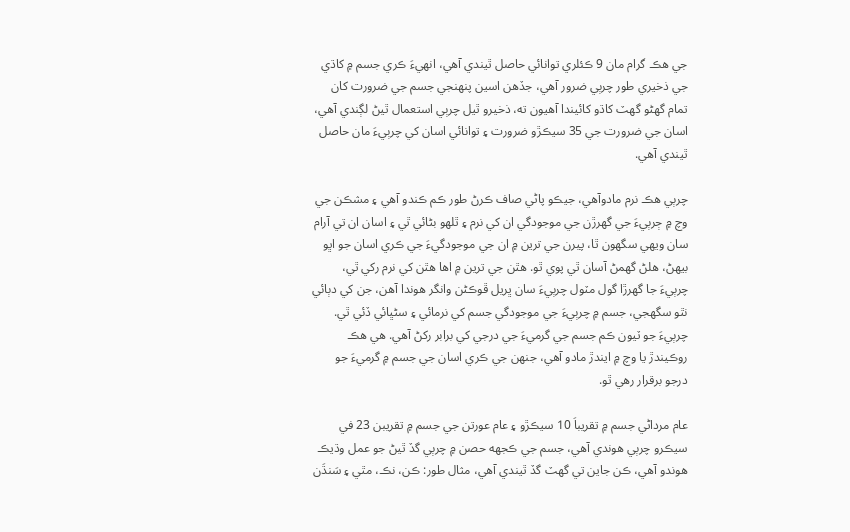جي هڪ گرام مان 9 ڪئلري توانائي حاصل ٿيندي آهي، انهيءَ ڪري جسم ۾ کاڌي جي ذخيري طور چرٻي ضرور آهي، جڏهن اسين پنهنجي جسم جي ضرورت کان تمام گهڻو گهٽ کاڌو کائيندا آهيون ته، ذخيرو ٿيل چرٻي استعمال ٿيڻ لڳندي آهي، اسان جي ضرورت جي 35 سيڪڙو ضرورت ۽ توانائي اسان کي چرٻيءَ مان حاصل ٿيندي آهي.

چرٻي هڪ نرم مادوآهي، جيڪو پاڻي صاف ڪرڻ طور ڪم ڪندو آهي ۽ مشڪن جي وچ ۾ ڄرٻيءَ جي گهرڙن جي موجودگي ان کي نرم ۽ ٿلهو بڻائي ٿي ۽ اسان ان تي آرام سان ويهي سگهون ٿا، پيرن جي ترين ۾ ان جي موجودگيءَ جي ڪري اسان جو اڀو بيهڻ، هلڻ گهمڻ آسان ٿي پوي ٿو. هٿن جي ترين ۾ اها هٿن کي نرم رکي ٿي، چرٻيءَ جا گهرڙا گول مٽول چرٻيءَ سان ڀريل ڦوڪڻن وانگر هوندا آهن، جن کي دٻائي نٿو سگهجي، جسم ۾ چرٻيءَ جي موجودگي جسم کي نرمائي ۽ سڻڀائي ڏئي ٿي. چرٻيءَ جو ٽيون ڪم جسم جي گرميءَ جي درجي کي برابر رکڻ آهي. هي هڪ روڪيندڙ يا وچ ۾ ايندڙ مادو آهي، جنهن جي ڪري اسان جي جسم ۾ گرميءَ جو درجو برقرار رهي ٿو.

عام مرداڻي جسم ۾ تقريباَ 10 سيڪڙو ۽ عام عورتن جي جسم ۾ تقريبن 23 في سيڪرو چرٻي هوندي آهي، جسم جي ڪجهه حصن ۾ چرٻي گڏ ٿيڻ جو عمل وڌيڪ هوندو آهي، ڪن جاين تي گهٽ گڏ ٿيندي آهي، مثال طور: ڪن، نڪ، مٿي ۽ سَنڌَن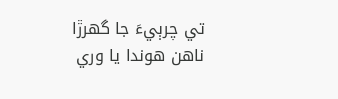تي چرٻيءَ جا گهرڙا ناهن هوندا يا وري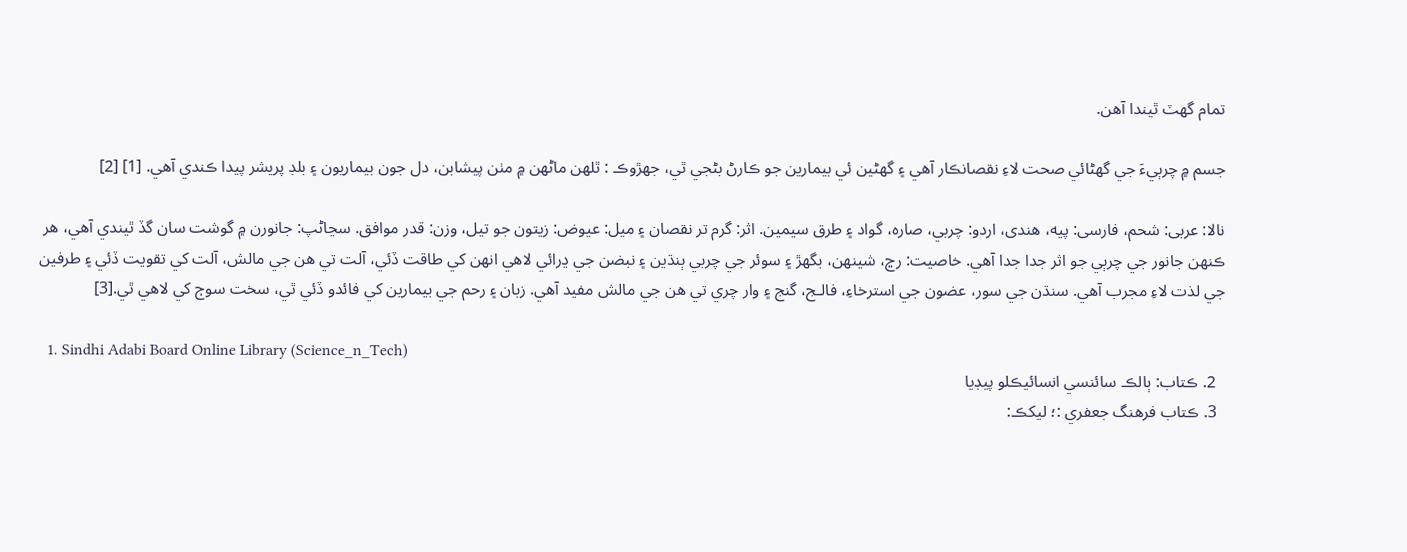تمام گهٽ ٿيندا آهن.

جسم ۾ چرٻيءَ جي گهڻائي صحت لاءِ نقصانڪار آهي ۽ گهڻين ئي بيمارين جو ڪارڻ بڻجي ٿي، جهڙوڪ : ٿلهن ماڻهن ۾ مٺن پيشابن، دل جون بيماريون ۽ بلڊ پريشر پيدا ڪندي آهي. [1] [2]

نالا: عربی: شحم، فارسی: پيه، هندی، اردو: چربي، صاره، گواد ۽ طرق سيمين. اثر: گرم تر نقصان ۽ ميل: عيوض: زيتون جو تيل، وزن: قدر موافق. سڃاڻپ: جانورن ۾ گوشت سان گڏ ٿيندي آهي، هر ڪنهن جانور جي چرٻي جو اثر جدا جدا آهي. خاصيت: رڇ، شينهن، بگهڙ ۽ سوئر جي چربي ٻنڌين ۽ نبضن جي ڍرائي لاهي انهن کي طاقت ڏئي، آلت تي هن جي مالش، آلت کي تقويت ڏئي ۽ طرفين جي لذت لاءِ مجرب آهي. سنڌن جي سور، عضون جي استرخاءِ، فالـج، گنج ۽ وار چري تي هن جي مالش مفيد آهي. زبان ۽ رحم جي بيمارين کي فائدو ڏئي ٿي، سخت سوڄ کي لاهي ٿي.[3]

  1. Sindhi Adabi Board Online Library (Science_n_Tech)
  2. ڪتاب: ٻالڪ سائنسي انسائيڪلو پيڊيا
  3. ڪتاب فرھنگ جعفري :؛ ليکڪ: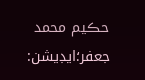حڪيم محمد جعفر؛ايڊيشن: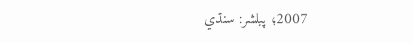2007؛ پبلشر: سنڌي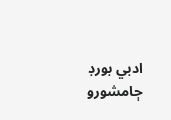ادبي بورڊ ڄامشورو